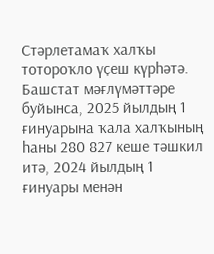Стәрлетамаҡ халҡы тотороҡло үҫеш күрһәтә. Башстат мәғлүмәттәре буйынса, 2025 йылдың 1 ғинуарына ҡала халҡының һаны 280 827 кеше тәшкил итә, 2024 йылдың 1 ғинуары менән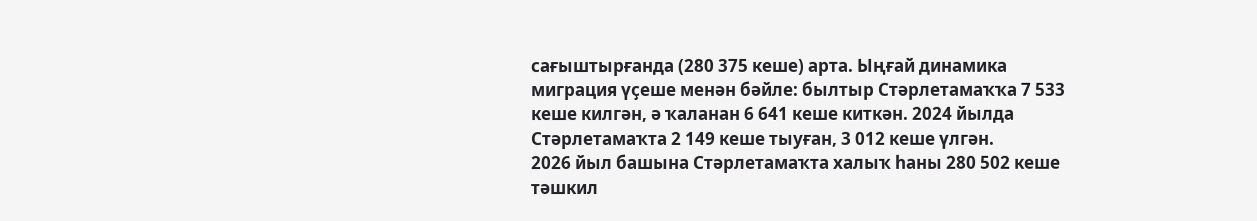сағыштырғанда (280 375 кеше) арта. Ыңғай динамика миграция үҫеше менән бәйле: былтыр Стәрлетамаҡҡа 7 533 кеше килгән, ә ҡаланан 6 641 кеше киткән. 2024 йылда Стәрлетамаҡта 2 149 кеше тыуған, 3 012 кеше үлгән.
2026 йыл башына Стәрлетамаҡта халыҡ һаны 280 502 кеше тәшкил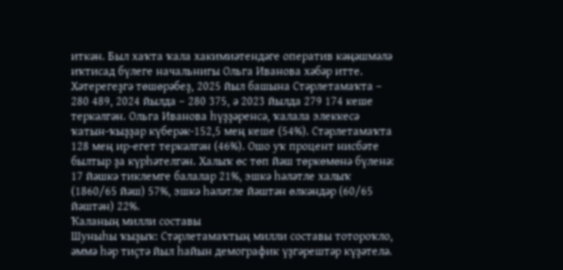иткән. Был хаҡта ҡала хакимиәтендәге оператив кәңәшмәлә иҡтисад бүлеге начальнигы Ольга Иванова хәбәр итте. Хәтерегеҙгә төшөрәбеҙ, 2025 йыл башына Стәрлетамаҡта – 280 489, 2024 йылда – 280 375, ә 2023 йылда 279 174 кеше теркәлгән. Ольга Иванова һүҙҙәренсә, ҡалала элеккесә ҡатын-ҡыҙҙар күберәк-152,5 мең кеше (54%). Стәрлетамаҡта 128 мең ир-егет теркәлгән (46%). Ошо уҡ процент нисбәте былтыр ҙа күрһәтелгән. Халыҡ өс төп йәш төркөмөнә бүленә: 17 йәшкә тиклемге балалар 21%, эшкә һәләтле халыҡ (1860/65 йәш) 57%, эшкә һәләтле йәштән өлкәндәр (60/65 йәштән) 22%.
Ҡаланың милли составы
Шуныһы ҡыҙыҡ: Стәрлетамаҡтың милли составы тотороҡло, әммә һәр тиҫтә йыл һайын демографик үҙгәрештәр күҙәтелә.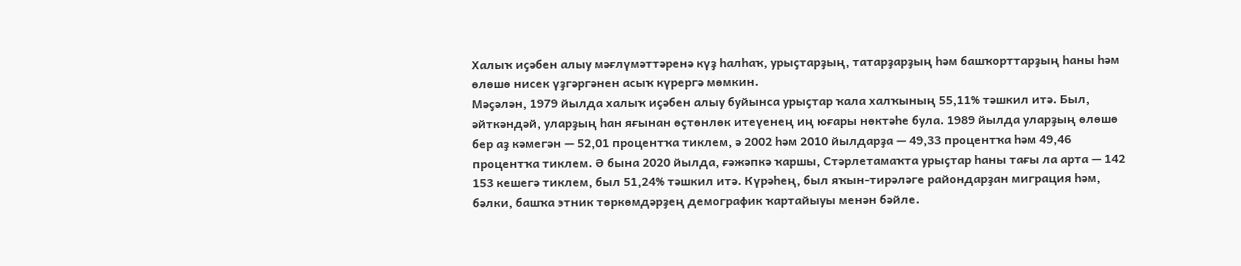Халыҡ иҫәбен алыу мәғлүмәттәренә күҙ һалһаҡ, урыҫтарҙың, татарҙарҙың һәм башҡорттарҙың һаны һәм өлөшө нисек үҙгәргәнен асыҡ күрергә мөмкин.
Мәҫәлән, 1979 йылда халыҡ иҫәбен алыу буйынса урыҫтар ҡала халҡының 55,11% тәшкил итә. Был, әйткәндәй, уларҙың һан яғынан өҫтөнлөк итеүенең иң юғары нөктәһе була. 1989 йылда уларҙың өлөшө бер аҙ кәмегән — 52,01 процентҡа тиклем, ә 2002 һәм 2010 йылдарҙа — 49,33 процентҡа һәм 49,46 процентҡа тиклем. Ә бына 2020 йылда, ғәжәпкә ҡаршы, Стәрлетамаҡта урыҫтар һаны тағы ла арта — 142 153 кешегә тиклем, был 51,24% тәшкил итә. Күрәһең, был яҡын-тирәләге райондарҙан миграция һәм, бәлки, башҡа этник төркөмдәрҙең демографик ҡартайыуы менән бәйле.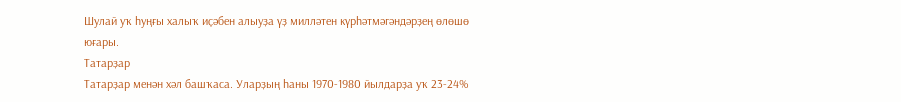Шулай уҡ һуңғы халыҡ иҫәбен алыуҙа үҙ милләтен күрһәтмәгәндәрҙең өлөшө юғары.
Татарҙар
Татарҙар менән хәл башҡаса. Уларҙың һаны 1970-1980 йылдарҙа уҡ 23-24%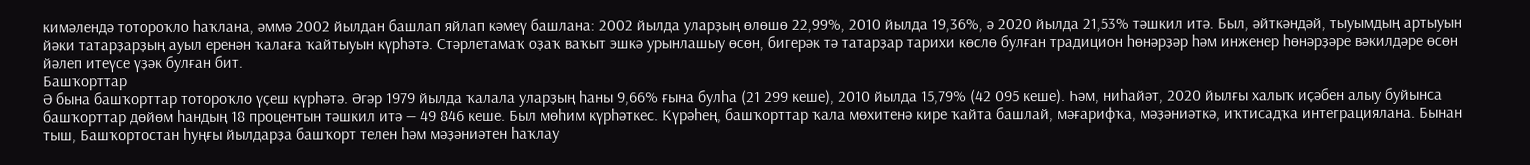кимәлендә тотороҡло һаҡлана, әммә 2002 йылдан башлап яйлап кәмеү башлана: 2002 йылда уларҙың өлөшө 22,99%, 2010 йылда 19,36%, ә 2020 йылда 21,53% тәшкил итә. Был, әйткәндәй, тыуымдың артыуын йәки татарҙарҙың ауыл еренән ҡалаға ҡайтыуын күрһәтә. Стәрлетамаҡ оҙаҡ ваҡыт эшкә урынлашыу өсөн, бигерәк тә татарҙар тарихи көслө булған традицион һөнәрҙәр һәм инженер һөнәрҙәре вәкилдәре өсөн йәлеп итеүсе үҙәк булған бит.
Башҡорттар
Ә бына башҡорттар тотороҡло үҫеш күрһәтә. Әгәр 1979 йылда ҡалала уларҙың һаны 9,66% ғына булһа (21 299 кеше), 2010 йылда 15,79% (42 095 кеше). Һәм, ниһайәт, 2020 йылғы халыҡ иҫәбен алыу буйынса башҡорттар дөйөм һандың 18 процентын тәшкил итә — 49 846 кеше. Был мөһим күрһәткес. Күрәһең, башҡорттар ҡала мөхитенә кире ҡайта башлай, мәғарифҡа, мәҙәниәткә, иҡтисадҡа интеграциялана. Бынан тыш, Башҡортостан һуңғы йылдарҙа башҡорт телен һәм мәҙәниәтен һаҡлау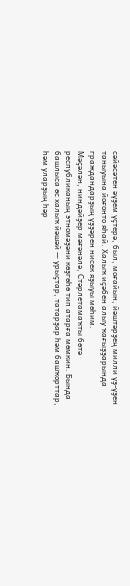сәйәсәтен әүҙем үҫтерә, был, моғайын, йәштәрҙең милли үҙ-үҙен таныуына йоғонто яһай. Халыҡ иҫәбен алыу ҡағыҙҙарында граждандарҙың үҙҙәрен нисек яҙыуы мөһим.
Мәҫәлән, ниндәйҙер мәғәнәлә, Стәрлетамаҡты бөтә республиканың этномәҙәни көҙгөһө тип атарға мөмкин. Бында башлыса өс халыҡ йәшәй — урыҫтар, татарҙар һәм башҡорттар, һәм уларҙың һәр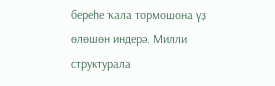береһе ҡала тормошона үҙ өлөшөн индерә. Милли структурала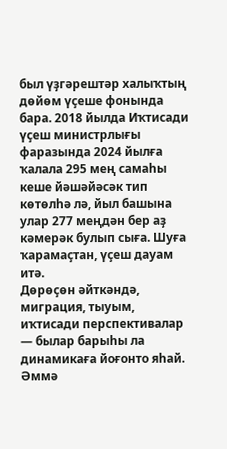был үҙгәрештәр халыҡтың дөйөм үҫеше фонында бара. 2018 йылда Иҡтисади үҫеш министрлығы фаразында 2024 йылға ҡалала 295 мең самаһы кеше йәшәйәсәк тип көтөлһә лә, йыл башына улар 277 меңдән бер аҙ кәмерәк булып сыға. Шуға ҡарамаҫтан, үҫеш дауам итә.
Дөрөҫөн әйткәндә, миграция, тыуым, иҡтисади перспективалар — былар барыһы ла динамикаға йоғонто яһай. Әммә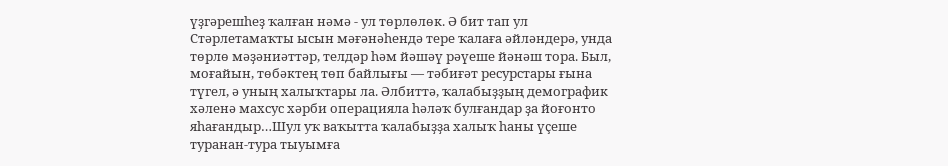үҙгәрешһеҙ ҡалған нәмә - ул төрлөлөк. Ә бит тап ул Стәрлетамаҡты ысын мәғәнәһендә тере ҡалаға әйләндерә, унда төрлө мәҙәниәттәр, телдәр һәм йәшәү рәүеше йәнәш тора. Был, моғайын, төбәктең төп байлығы — тәбиғәт ресурстары ғына түгел, ә уның халыҡтары ла. Әлбиттә, ҡалабыҙҙың демографик хәленә махсус хәрби операцияла һәләҡ булғандар ҙа йоғонто яһағандыр…Шул уҡ ваҡытта ҡалабыҙҙа халыҡ һаны үҫеше туранан-тура тыуымға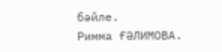бәйле.
Римма ҒӘЛИМОВА.